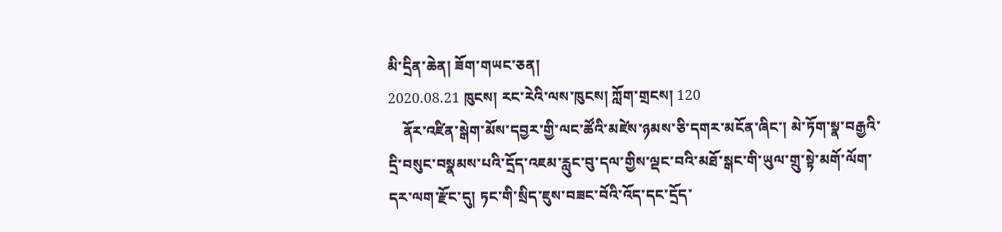མི་དྲིན་ཆེན། ཟོག་གཡང་ཅན།
2020.08.21 ཁུངས། རང་རེའི་ལས་ཁུངས། ཀློག་གྲངས། 120
    ནོར་འཛིན་སྒེག་མོས་དབྱར་གྱི་ལང་ཚོའི་མཛེས་ཉམས་ཅི་དགར་མངོན་ཞིང་། མེ་ཏོག་སྣ་བརྒྱའི་དྲི་བསུང་བསྣམས་པའི་དྲོད་འཇམ་རླུང་བུ་དལ་གྱིས་ལྡང་བའི་མཐོ་སྒང་གི་ཡུལ་གྲུ་སྟེ་མགོ་ལོག་དར་ལག་རྫོང་དུ། ཏང་གི་སྲིད་ཇུས་བཟང་བོའི་འོད་དང་དྲོད་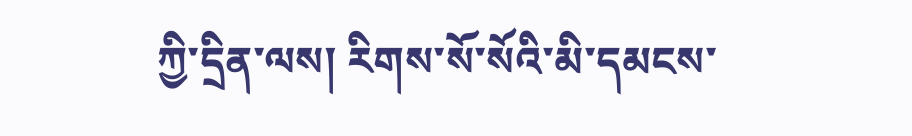ཀྱི་དྲིན་ལས། རིགས་སོ་སོའི་མི་དམངས་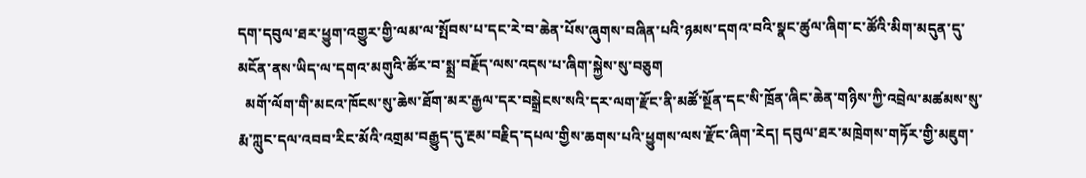དག་དབུལ་ཐར་ཕྱུག་འགྱུར་གྱི་ལམ་ལ་སྤོབས་པ་དང་རེ་བ་ཆེན་པོས་ཞུགས་བཞིན་པའི་ཉམས་དགའ་བའི་སྣང་ཚུལ་ཞིག་ང་ཚོའི་མིག་མདུན་དུ་མངོན་ནས་ཡིད་ལ་དགའ་མགུའི་ཚོར་བ་སྨྲ་བརྗོད་ལས་འདས་པ་ཞིག་སྐྱེས་སུ་བཅུག
  མགོ་ལོག་གི་མངའ་ཁོངས་སུ་ཆེས་ཐོག་མར་རྒྱལ་དར་བསྒྲེངས་སའི་དར་ལག་རྫོང་ནི་མཚོ་སྔོན་དང་སི་ཁྲོན་ཞིང་ཆེན་གཉིས་ཀྱི་འབྲེལ་མཚམས་སུ་རྨ་ཀླུང་དལ་འབབ་རིང་མོའི་འགྲམ་བརྒྱུད་དུ་རྔམ་བརྗིད་དཔལ་གྱིས་ཆགས་པའི་ཕྱུགས་ལས་རྫོང་ཞིག་རེད། དབུལ་ཐར་མཁྲེགས་གཏོར་གྱི་མཇུག་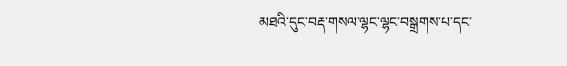མཐའི་དུང་བརྡ་གསལ་ལྷང་ལྷང་བསྒྲགས་པ་དང་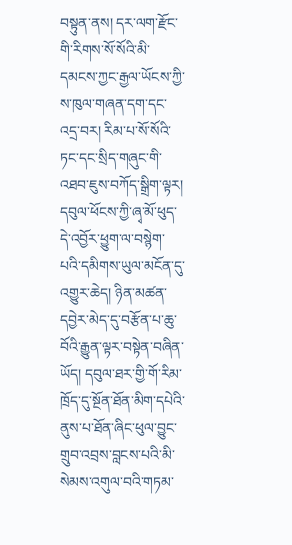བསྟུན་ནས། དར་ལག་རྫོང་གི་རིགས་སོ་སོའི་མི་དམངས་ཀྱང་རྒྱལ་ཡོངས་ཀྱི་ས་ཁུལ་གཞན་དག་དང་འདྲ་བར། རིམ་པ་སོ་སོའི་ཏང་དང་སྲིད་གཞུང་གི་འཐབ་ཇུས་བཀོད་སྒྲིག་ལྟར། དབུལ་ཕོངས་ཀྱི་ཞྭ་མོ་ཕུད་དེ་འབྱོར་ཕྱུག་ལ་བསྙེག་པའི་དམིགས་ཡུལ་མངོན་དུ་འགྱུར་ཆེད། ཉིན་མཚན་དབྱེར་མེད་དུ་བརྩོན་པ་ཆུ་བོའི་རྒྱུན་ལྟར་བསྟེན་བཞིན་ཡོད། དབུལ་ཐར་གྱི་གོ་རིམ་ཁྲོད་དུ་སྔོན་ཐོན་མིག་དཔེའི་ནུས་པ་ཐོན་ཞིང་ཕུལ་བྱུང་གྲུབ་འབྲས་བླངས་པའི་མི་སེམས་འགུལ་བའི་གཏམ་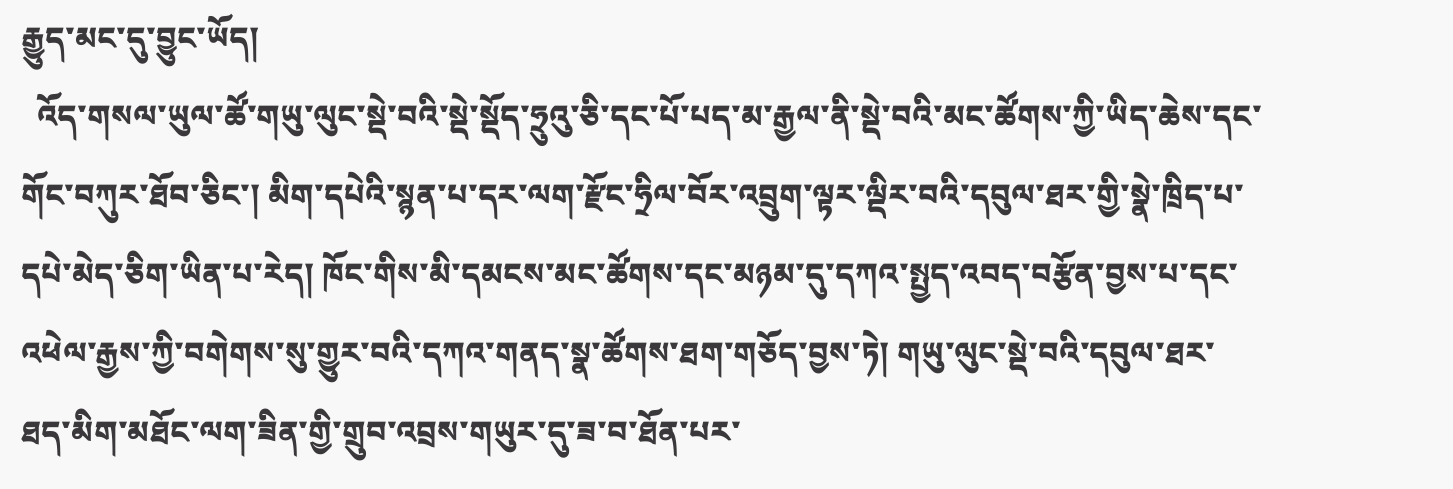རྒྱུད་མང་དུ་བྱུང་ཡོད།
  འོད་གསལ་ཡུལ་ཚོ་གཡུ་ལུང་སྡེ་བའི་སྡེ་སྡོད་ཧྲུའུ་ཅི་དང་པོ་པད་མ་རྒྱལ་ནི་སྡེ་བའི་མང་ཚོགས་ཀྱི་ཡིད་ཆེས་དང་གོང་བཀུར་ཐོབ་ཅིང་། མིག་དཔེའི་སྙན་པ་དར་ལག་རྫོང་ཧྲིལ་བོར་འབྲུག་ལྟར་ལྡིར་བའི་དབུལ་ཐར་གྱི་སྣེ་ཁྲིད་པ་དཔེ་མེད་ཅིག་ཡིན་པ་རེད། ཁོང་གིས་མི་དམངས་མང་ཚོགས་དང་མཉམ་དུ་དཀའ་སྤྱད་འབད་བརྩོན་བྱས་པ་དང་འཕེལ་རྒྱས་ཀྱི་བགེགས་སུ་གྱུར་བའི་དཀའ་གནད་སྣ་ཚོགས་ཐག་གཅོད་བྱས་ཏེ། གཡུ་ལུང་སྡེ་བའི་དབུལ་ཐར་ཐད་མིག་མཐོང་ལག་ཟིན་གྱི་གྲུབ་འབྲས་གཡུར་དུ་ཟ་བ་ཐོན་པར་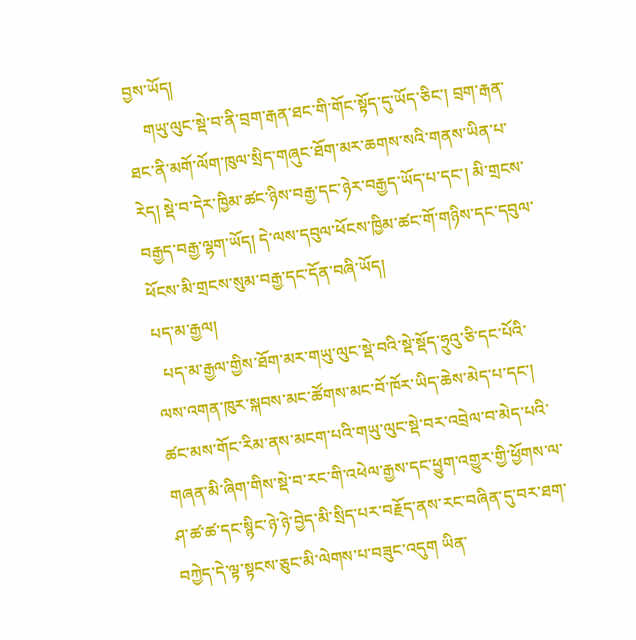བྱས་ཡོད།
    གཡུ་ལུང་སྡེ་བ་ནི་བྲག་རྒན་ཐང་གི་གོང་སྟོད་དུ་ཡོད་ཅིང་། བྲག་རྒན་ཐང་ནི་མགོ་ལོག་ཁུལ་སྲིད་གཞུང་ཐོག་མར་ཆགས་སའི་གནས་ཡིན་པ་རེད། སྡེ་བ་དེར་ཁྱིམ་ཚང་ཉིས་བརྒྱ་དང་ཉེར་བརྒྱད་ཡོད་པ་དང་། མི་གྲངས་བརྒྱད་བརྒྱ་ལྷག་ཡོད། དེ་ལས་དབུལ་ཕོངས་ཁྱིམ་ཚང་གོ་གཉིས་དང་དབུལ་ཕོངས་མི་གྲངས་སུམ་བརྒྱ་དང་དོན་བཞི་ཡོད།
པད་མ་རྒྱལ།
  པད་མ་རྒྱལ་གྱིས་ཐོག་མར་གཡུ་ལུང་སྡེ་བའི་སྡེ་སྡོད་ཧྲུའུ་ཅི་དང་པོའི་ལས་འགན་ཁུར་སྐབས་མང་ཚོགས་མང་བོ་ཁོར་ཡིད་ཆེས་མེད་པ་དང་། ཚང་མས་གོང་རིམ་ནས་མངག་པའི་གཡུ་ལུང་སྡེ་བར་འབྲེལ་བ་མེད་པའི་གཞན་མི་ཞིག་གིས་སྡེ་བ་རང་གི་འཕེལ་རྒྱས་དང་ཕྱུག་འགྱུར་གྱི་ཕྱོགས་ལ་ཤ་ཚ་ཚ་དང་སྙིང་ཉེ་ཉེ་བྱེད་མི་སྲིད་པར་བརྗོད་ནས་རང་བཞིན་དུ་བར་ཐག་བཀྱེད་དེ་ལྟ་སྟངས་ཅུང་མི་ལེགས་པ་བཟུང་འདུག ཡིན་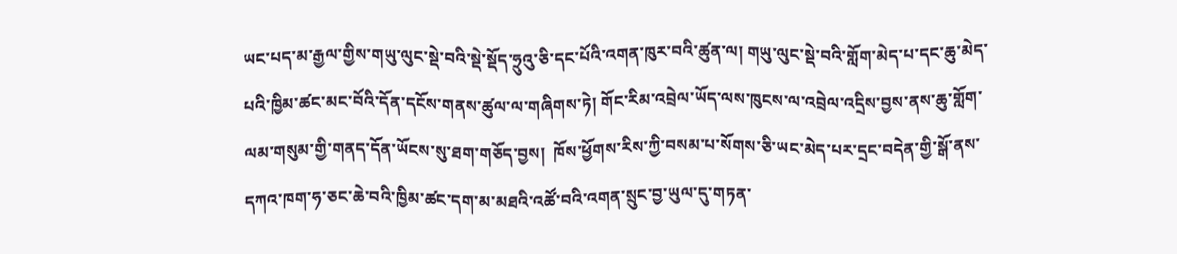ཡང་པད་མ་རྒྱལ་གྱིས་གཡུ་ལུང་སྡེ་བའི་སྡེ་སྡོད་ཧྲུའུ་ཅི་དང་པོའི་འགན་ཁུར་བའི་ཚུན་ལ། གཡུ་ལུང་སྡེ་བའི་གློག་མེད་པ་དང་ཆུ་མེད་པའི་ཁྱིམ་ཚང་མང་བོའི་དོན་དངོས་གནས་ཚུལ་ལ་གཞིགས་ཏེ། གོང་རིམ་འབྲེལ་ཡོད་ལས་ཁུངས་ལ་འབྲེལ་འདྲིས་བྱས་ནས་ཆུ་གློག་ལམ་གསུམ་གྱི་གནད་དོན་ཡོངས་སུ་ཐག་གཅོད་བྱས།  ཁོས་ཕྱོགས་རིས་ཀྱི་བསམ་པ་སོགས་ཅི་ཡང་མེད་པར་དྲང་བདེན་གྱི་སྒོ་ནས་དཀའ་ཁག་ཧ་ཅང་ཆེ་བའི་ཁྱིམ་ཚང་དག་མ་མཐའི་འཚོ་བའི་འགན་སྲུང་བྱ་ཡུལ་དུ་གཏན་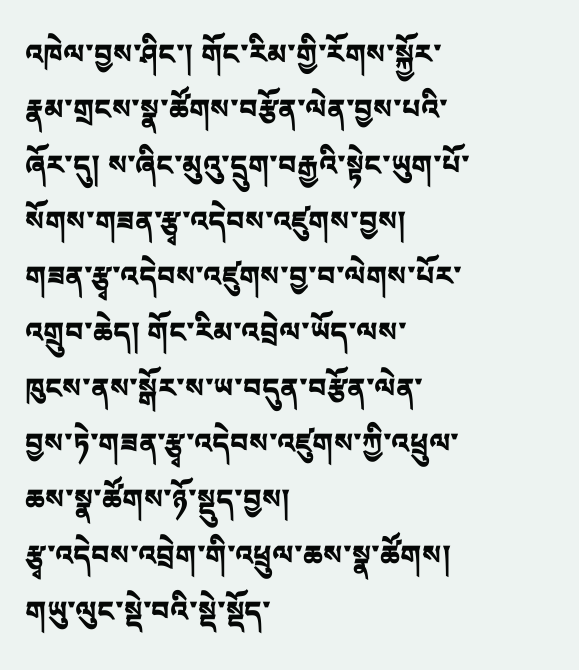འཁེལ་བྱས་ཤིང་། གོང་རིམ་གྱི་རོགས་སྐྱོར་རྣམ་གྲངས་སྣ་ཚོགས་བརྩོན་ལེན་བྱས་པའི་ཞོར་དུ། ས་ཞིང་མུའུ་དྲུག་བརྒྱའི་སྟེང་ཡུག་པོ་སོགས་གཟན་རྩྭ་འདེབས་འཛུགས་བྱས། གཟན་རྩྭ་འདེབས་འཛུགས་བྱ་བ་ལེགས་པོར་འགྲུབ་ཆེད། གོང་རིམ་འབྲེལ་ཡོད་ལས་ཁུངས་ནས་སྒོར་ས་ཡ་བདུན་བརྩོན་ལེན་བྱས་ཏེ་གཟན་རྩྭ་འདེབས་འཛུགས་ཀྱི་འཕྲུལ་ཆས་སྣ་ཚོགས་ཉོ་སྡུད་བྱས།
རྩྭ་འདེབས་འབྲེག་གི་འཕྲུལ་ཆས་སྣ་ཚོགས།
གཡུ་ལུང་སྡེ་བའི་སྡེ་སྡོད་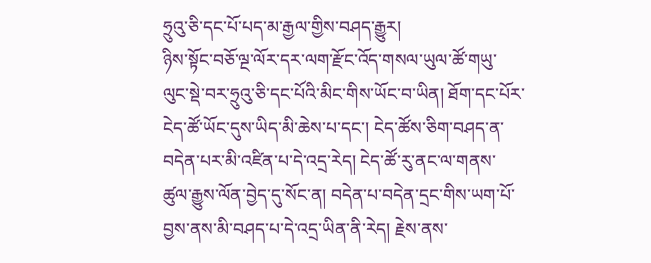ཧྲུའུ་ཅི་དང་པོ་པད་མ་རྒྱལ་གྱིས་བཤད་རྒྱུར།
ཉིས་སྟོང་བཅོ་ལྔ་ལོར་དར་ལག་རྫོང་འོད་གསལ་ཡུལ་ཚོ་གཡུ་ལུང་སྡེ་བར་ཧྲུའུ་ཅི་དང་པོའི་མིང་གིས་ཡོང་བ་ཡིན། ཐོག་དང་པོར་ངེད་ཚོ་ཡོང་དུས་ཡིད་མི་ཆེས་པ་དང་། ངེད་ཚོས་ཅིག་བཤད་ན་བདེན་པར་མི་འཛིན་པ་དེ་འདྲ་རེད། ངེད་ཚོ་རུ་ནང་ལ་གནས་ཚུལ་རྒྱུས་ལོན་བྱེད་དུ་སོང་ན། བདེན་པ་བདེན་དྲང་གིས་ཡག་པོ་བྱས་ནས་མི་བཤད་པ་དེ་འདྲ་ཡིན་ནི་རེད། རྗེས་ནས་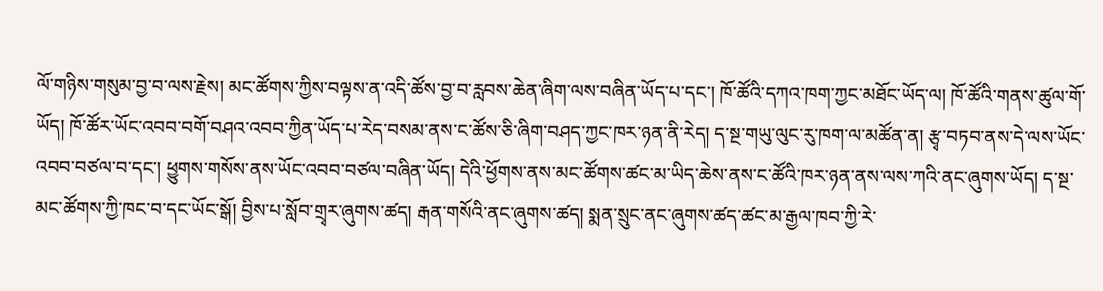ལོ་གཉིས་གསུམ་བྱ་བ་ལས་རྗེས། མང་ཚོགས་ཀྱིས་བལྟས་ན་འདི་ཚོས་བྱ་བ་རླབས་ཆེན་ཞིག་ལས་བཞིན་ཡོད་པ་དང་། ཁོ་ཚོའི་དཀའ་ཁག་ཀྱང་མཐོང་ཡོད་ལ། ཁོ་ཚོའི་གནས་ཚུལ་གོ་ཡོད། ཁོ་ཚོར་ཡོང་འབབ་བགོ་བཤའ་འབབ་ཀྱིན་ཡོད་པ་རེད་བསམ་ནས་ང་ཚོས་ཅི་ཞིག་བཤད་ཀྱང་ཁར་ཉན་ནི་རེད། ད་སྔ་གཡུ་ལུང་རུ་ཁག་ལ་མཚོན་ན། རྩྭ་བཏབ་ནས་དེ་ལས་ཡོང་འབབ་བཙལ་བ་དང་། ཕྱུགས་གསོས་ནས་ཡོང་འབབ་བཙལ་བཞིན་ཡོད། དེའི་ཕྱོགས་ནས་མང་ཚོགས་ཚང་མ་ཡིད་ཆེས་ནས་ང་ཚོའི་ཁར་ཉན་ནས་ལས་ཀའི་ནང་ཞུགས་ཡོད། ད་སྔ་མང་ཚོགས་ཀྱི་ཁང་བ་དང་ཡོང་སྒོ། བྱིས་པ་སློབ་གྲྭར་ཞུགས་ཚད། རྒན་གསོའི་ནང་ཞུགས་ཚད། སྨན་སྲུང་ནང་ཞུགས་ཚད་ཚང་མ་རྒྱལ་ཁབ་ཀྱི་རེ་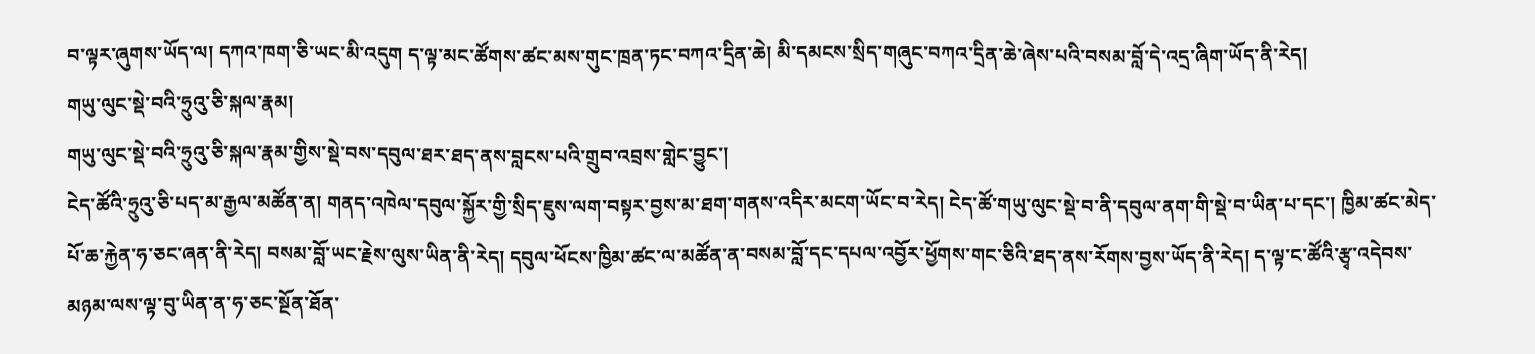བ་ལྟར་ཞུགས་ཡོད་ལ། དཀའ་ཁག་ཅི་ཡང་མི་འདུག ད་ལྟ་མང་ཚོགས་ཚང་མས་གུང་ཁྲན་ཏང་བཀའ་དྲིན་ཆེ། མི་དམངས་སྲིད་གཞུང་བཀའ་དྲིན་ཆེ་ཞེས་པའི་བསམ་བློ་དེ་འདྲ་ཞིག་ཡོད་ནི་རེད།
གཡུ་ལུང་སྡེ་བའི་ཧྲུའུ་ཅི་སྐལ་རྣམ།
གཡུ་ལུང་སྡེ་བའི་ཧྲུའུ་ཅི་སྐལ་རྣམ་གྱིས་སྡེ་བས་དབུལ་ཐར་ཐད་ནས་བླངས་པའི་གྲུབ་འབྲས་གླེང་བྱུང་།
ངེད་ཚོའི་ཧྲུའུ་ཅི་པད་མ་རྒྱལ་མཚོན་ན། གནད་འཁེལ་དབུལ་སྐྱོར་གྱི་སྲིད་ཇུས་ལག་བསྟར་བྱས་མ་ཐག་གནས་འདིར་མངག་ཡོང་བ་རེད། ངེད་ཚོ་གཡུ་ལུང་སྡེ་བ་ནི་དབུལ་ནག་གི་སྡེ་བ་ཡིན་པ་དང་། ཁྱིམ་ཚང་མེད་པོ་ཆ་རྐྱེན་ཧ་ཅང་ཞན་ནི་རེད། བསམ་བློ་ཡང་རྗེས་ལུས་ཡིན་ནི་རེད། དབུལ་ཕོངས་ཁྱིམ་ཚང་ལ་མཚོན་ན་བསམ་བློ་དང་དཔལ་འབྱོར་ཕྱོགས་གང་ཅིའི་ཐད་ནས་རོགས་བྱས་ཡོད་ནི་རེད། ད་ལྟ་ང་ཚོའི་རྩྭ་འདེབས་མཉམ་ལས་ལྟ་བུ་ཡིན་ན་ཧ་ཅང་སྔོན་ཐོན་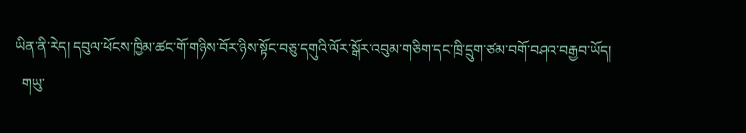ཡིན་ནི་རེད། དབུལ་ཕོངས་ཁྱིམ་ཚང་གོ་གཉིས་བོར་ཉིས་སྟོང་བཅུ་དགུའི་ལོར་སྒོར་འབུམ་གཅིག་དང་ཁྲི་དྲུག་ཙམ་བགོ་བཤའ་བརྒྱབ་ཡོད།
  གཡུ་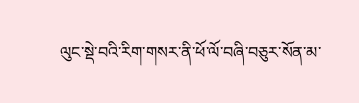ལུང་སྡེ་བའི་རིག་གསར་ནི་ཕོ་ལོ་བཞི་བཅུར་སོན་མ་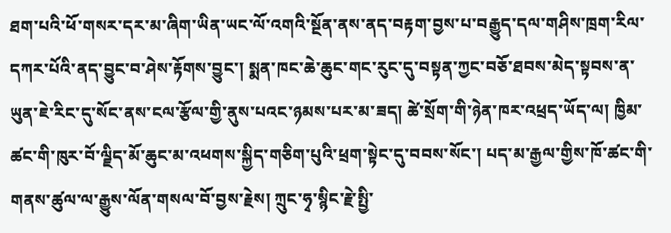ཐག་པའི་ཕོ་གསར་དར་མ་ཞིག་ཡིན་ཡང་ལོ་འགའི་སྔོན་ནས་ནད་བརྟག་བྱས་པ་བརྒྱུད་དལ་གཤིས་ཁྲག་རིལ་དཀར་པོའི་ནད་བྱུང་བ་ཤེས་རྟོགས་བྱུང་། སྨན་ཁང་ཆེ་ཆུང་གང་རུང་དུ་བསྟན་ཀྱང་བཅོ་ཐབས་མེད་སྟབས་ན་ཡུན་ཇེ་རིང་དུ་སོང་ནས་ངལ་རྩོལ་གྱི་ནུས་པའང་ཉམས་པར་མ་ཟད། ཚེ་སྲོག་གི་ཉེན་ཁར་འཕྲད་ཡོད་ལ། ཁྱིམ་ཚང་གི་ཁུར་བོ་ལྗིད་མོ་ཆུང་མ་འཕགས་སྐྱིད་གཅིག་པུའི་ཕྲག་སྟེང་དུ་བབས་སོང་། པད་མ་རྒྱལ་གྱིས་ཁོ་ཚང་གི་གནས་ཚུལ་ལ་རྒྱུས་ལོན་གསལ་བོ་བྱས་རྗེས། ཀྲུང་ཧྭ་སྙིང་རྗེ་སྤྱི་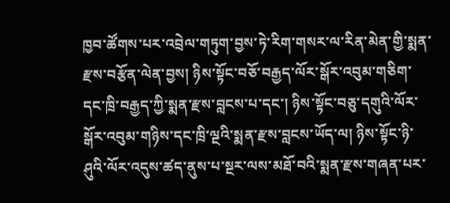ཁྱབ་ཚོགས་པར་འབྲེལ་གཏུག་བྱས་ཏེ་རིག་གསར་ལ་རིན་མེན་གྱི་སྨན་རྫས་བརྩོན་ལེན་བྱས། ཉིས་སྟོང་བཅོ་བརྒྱད་ལོར་སྒོར་འབུམ་གཅིག་དང་ཁྲི་བརྒྱད་ཀྱི་སྨན་རྫས་བླངས་པ་དང་། ཉིས་སྟོང་བཅུ་དགུའི་ལོར་སྒོར་འབུམ་གཉིས་དང་ཁྲི་ལྔའི་སྨན་རྫས་བླངས་ཡོད་ལ། ཉིས་སྟོང་ཉི་ཤུའི་ལོར་འདུས་ཚད་ནུས་པ་སྔར་ལས་མཐོ་བའི་སྨན་རྫས་གཞན་པར་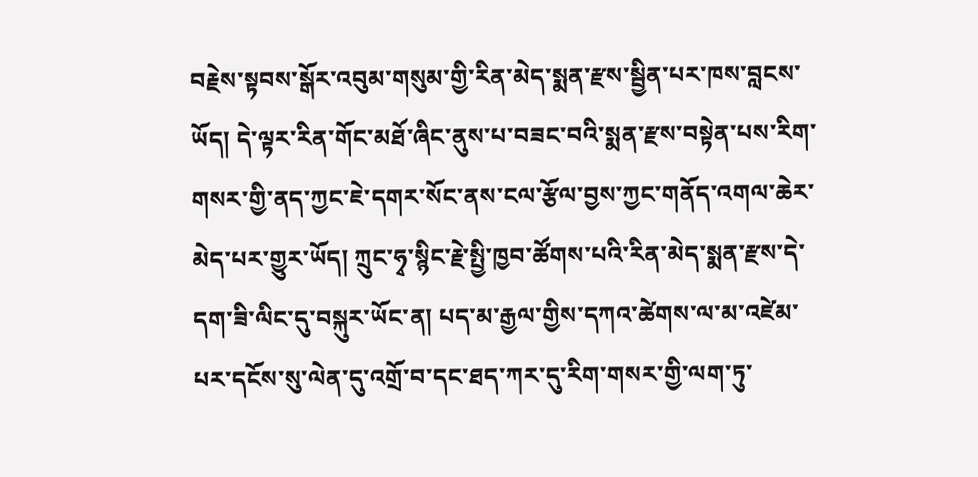བརྗེས་སྟབས་སྒོར་འབུམ་གསུམ་གྱི་རིན་མེད་སྨན་རྫས་སྦྱིན་པར་ཁས་བླངས་ཡོད། དེ་ལྟར་རིན་གོང་མཐོ་ཞིང་ནུས་པ་བཟང་བའི་སྨན་རྫས་བསྟེན་པས་རིག་གསར་གྱི་ནད་ཀྱང་ཇེ་དགར་སོང་ནས་ངལ་རྩོལ་བྱས་ཀྱང་གནོད་འགལ་ཆེར་མེད་པར་གྱུར་ཡོད། ཀྲུང་ཧྭ་སྙིང་རྗེ་སྤྱི་ཁྱབ་ཚོགས་པའི་རིན་མེད་སྨན་རྫས་དེ་དག་ཟི་ལིང་དུ་བསྐུར་ཡོང་ན། པད་མ་རྒྱལ་གྱིས་དཀའ་ཚེགས་ལ་མ་འཛེམ་པར་དངོས་སུ་ལེན་དུ་འགྲོ་བ་དང་ཐད་ཀར་དུ་རིག་གསར་གྱི་ལག་ཏུ་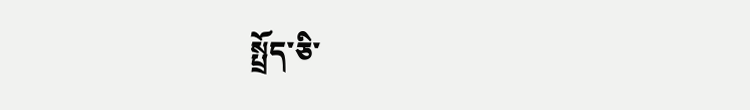སྤྲོད་ཅི་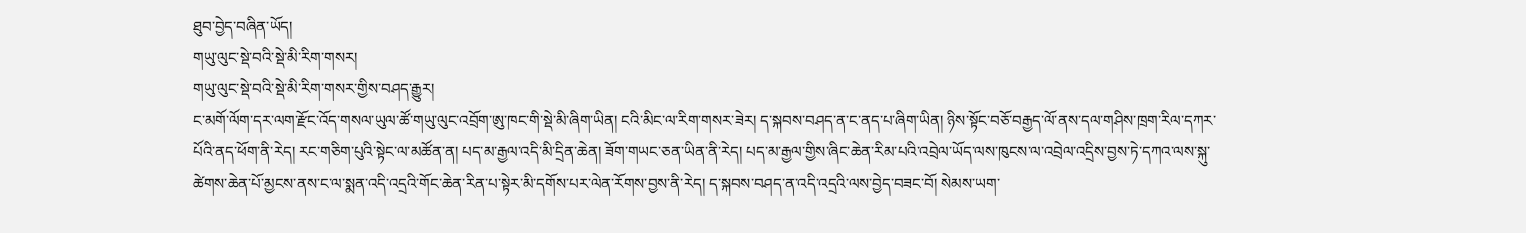ཐུབ་བྱེད་བཞིན་ཡོད།
གཡུ་ལུང་སྡེ་བའི་སྡེ་མི་རིག་གསར།
གཡུ་ལུང་སྡེ་བའི་སྡེ་མི་རིག་གསར་གྱིས་བཤད་རྒྱུར།
ང་མགོ་ལོག་དར་ལག་རྫོང་འོད་གསལ་ཡུལ་ཚོ་གཡུ་ལུང་འབྲོག་ཨུ་ཁང་གི་སྡེ་མི་ཞིག་ཡིན། ངའི་མིང་ལ་རིག་གསར་ཟེར། ད་སྐབས་བཤད་ན་ང་ནད་པ་ཞིག་ཡིན། ཉིས་སྟོང་བཅོ་བརྒྱད་ལོ་ནས་དལ་གཤིས་ཁྲག་རིལ་དཀར་པོའི་ནད་ཕོག་ནི་རེད། རང་གཅིག་པུའི་སྟེང་ལ་མཚོན་ན། པད་མ་རྒྱལ་འདི་མི་དྲིན་ཆེན། ཟོག་གཡང་ཅན་ཡིན་ནི་རེད། པད་མ་རྒྱལ་གྱིས་ཞིང་ཆེན་རིམ་པའི་འབྲེལ་ཡོད་ལས་ཁུངས་ལ་འབྲེལ་འདྲིས་བྱས་ཏེ་དཀའ་ལས་སྐུ་ཚེགས་ཆེན་པོ་མྱངས་ནས་ང་ལ་སྨན་འདི་འདྲའི་གོང་ཆེན་རིན་པ་སྟེར་མི་དགོས་པར་ལེན་རོགས་བྱས་ནི་རེད། ད་སྐབས་བཤད་ན་འདི་འདྲའི་ལས་བྱེད་བཟང་བོ། སེམས་ཡག་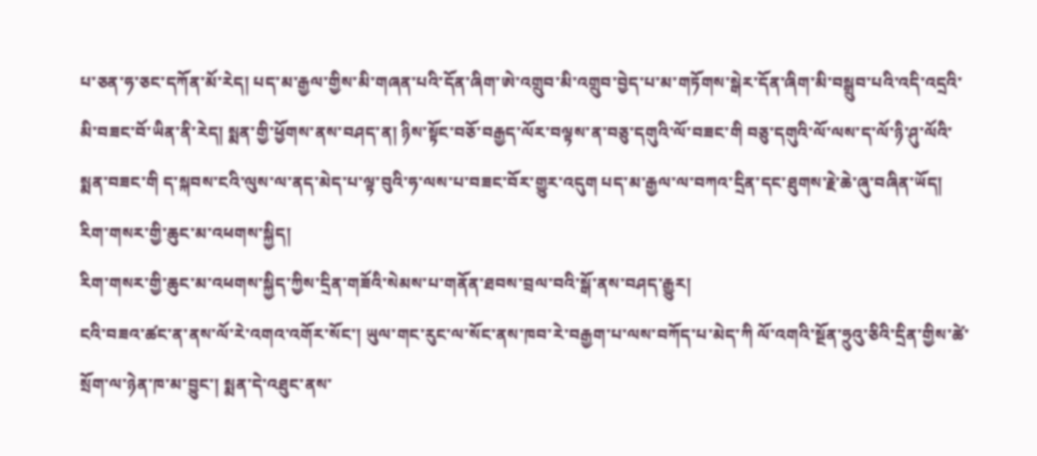པ་ཅན་ཧ་ཅང་དཀོན་མོ་རེད། པད་མ་རྒྱལ་གྱིས་མི་གཞན་པའི་དོན་ཞིག་ཨེ་འགྲུབ་མི་འགྲུབ་བྱེད་པ་མ་གཏོགས་སྒེར་དོན་ཞིག་མི་བསྒྲུབ་པའི་འདི་འདྲའི་མི་བཟང་བོ་ཡིན་ནི་རེད། སྨན་གྱི་ཕྱོགས་ནས་བཤད་ན། ཉིས་སྟོང་བཅོ་བརྒྱད་ལོར་བལྟས་ན་བཅུ་དགུའི་ལོ་བཟང་གི བཅུ་དགུའི་ལོ་ལས་ད་ལོ་ཉི་ཤུ་ལོའི་སྨན་བཟང་གི ད་སྐབས་ངའི་ལུས་ལ་ནད་མེད་པ་ལྟ་བུའི་ཧ་ལས་པ་བཟང་བོར་གྱུར་འདུག པད་མ་རྒྱལ་ལ་བཀའ་དྲིན་དང་ཐུགས་རྗེ་ཆེ་ཞུ་བཞིན་ཡོད།
རིག་གསར་གྱི་ཆུང་མ་འཕགས་སྐྱིད།
རིག་གསར་གྱི་ཆུང་མ་འཕགས་སྐྱིད་ཀྱིས་དྲིན་གཟོའི་སེམས་པ་གནོན་ཐབས་བྲལ་བའི་སྒོ་ནས་བཤད་རྒྱུར།
ངའི་བཟའ་ཚང་ན་ནས་ལོ་རེ་འགའ་འགོར་སོང་། ཡུལ་གང་རུང་ལ་སོང་ནས་ཁབ་རེ་བརྒྱག་པ་ལས་བཀོད་པ་མེད་ཀི ལོ་འགའི་སྔོན་ཧྲུའུ་ཅིའི་དྲིན་གྱིས་ཚེ་སྲོག་ལ་ཉེན་ཁ་མ་བྱུང་། སྨན་དེ་འཐུང་ནས་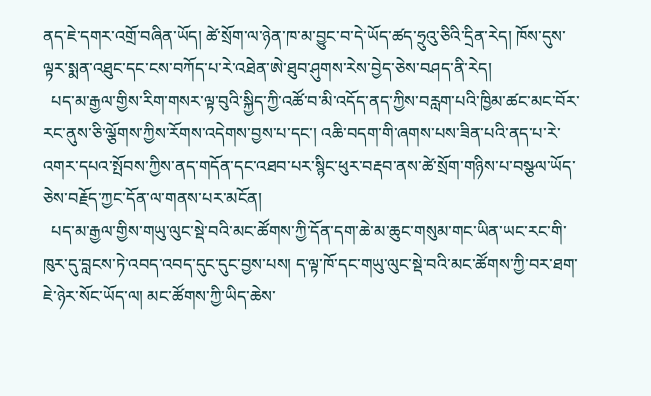ནད་ཇེ་དགར་འགྲོ་བཞིན་ཡོད། ཚེ་སྲོག་ལ་ཉེན་ཁ་མ་བྱུང་བ་དེ་ཡོད་ཚད་ཧྲུའུ་ཅིའི་དྲིན་རེད། ཁོས་དུས་ལྟར་སྨན་འཐུང་དང་ངས་བཀོད་པ་རེ་འཐེན་ཨེ་ཐུབ་ཤུགས་རེས་བྱེད་ཅེས་བཤད་ནི་རེད།
  པད་མ་རྒྱལ་གྱིས་རིག་གསར་ལྟ་བུའི་སྐྱིད་ཀྱི་འཚོ་བ་མི་འདོད་ནད་ཀྱིས་བརླག་པའི་ཁྱིམ་ཚང་མང་བོར་རང་ནུས་ཅི་ལྕོགས་ཀྱིས་རོགས་འདེགས་བྱས་པ་དང་། འཆི་བདག་གི་ཞགས་པས་ཟིན་པའི་ནད་པ་རེ་འགར་དཔའ་སྤོབས་ཀྱིས་ནད་གདོན་དང་འཐབ་པར་སྙིང་ཕུར་བརྡབ་ནས་ཚེ་སྲོག་གཉིས་པ་བསྩལ་ཡོད་ཅེས་བརྗོད་ཀྱང་དོན་ལ་གནས་པར་མངོན།
  པད་མ་རྒྱལ་གྱིས་གཡུ་ལུང་སྡེ་བའི་མང་ཚོགས་ཀྱི་དོན་དག་ཆེ་མ་ཆུང་གསུམ་གང་ཡིན་ཡང་རང་གི་ཁུར་དུ་བླངས་ཏེ་འབད་འབད་དུང་དུང་བྱས་པས། ད་ལྟ་ཁོ་དང་གཡུ་ལུང་སྡེ་བའི་མང་ཚོགས་ཀྱི་བར་ཐག་ཇེ་ཉེར་སོང་ཡོད་ལ། མང་ཚོགས་ཀྱི་ཡིད་ཆེས་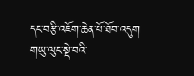དང་བརྩི་འཇོག་ཆེན་པོ་ཐོབ་འདུག གཡུ་ལུང་སྡེ་བའི་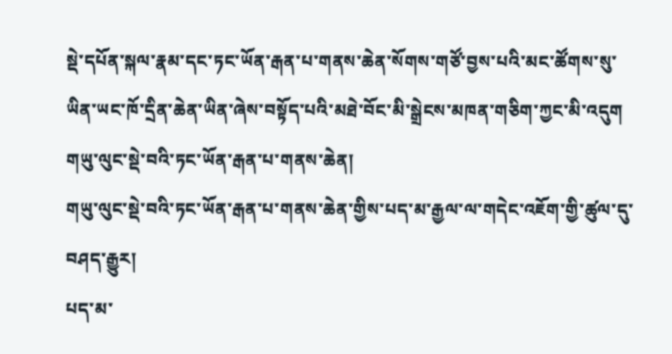སྡེ་དཔོན་སྐལ་རྣམ་དང་ཏང་ཡོན་རྒན་པ་གནས་ཆེན་སོགས་གཙོ་བྱས་པའི་མང་ཚོགས་སུ་ཡིན་ཡང་ཁོ་དྲིན་ཆེན་ཡིན་ཞེས་བསྟོད་པའི་མཐེ་བོང་མི་སྒྲེངས་མཁན་གཅིག་ཀྱང་མི་འདུག
གཡུ་ལུང་སྡེ་བའི་ཏང་ཡོན་རྒན་པ་གནས་ཆེན།
གཡུ་ལུང་སྡེ་བའི་ཏང་ཡོན་རྒན་པ་གནས་ཆེན་གྱིས་པད་མ་རྒྱལ་ལ་གདེང་འཇོག་གྱི་ཚུལ་དུ་བཤད་རྒྱུར།
པད་མ་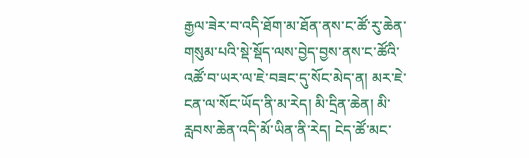རྒྱལ་ཟེར་བ་འདི་ཐོག་མ་ཐོན་ནས་ང་ཚོ་རུ་ཆེན་གསུམ་པའི་སྡེ་སྡོད་ལས་བྱེད་བྱས་ནས་ང་ཚོའི་འཚོ་བ་ཡར་ལ་ཇེ་བཟང་དུ་སོང་མེད་ན། མར་ཇེ་ངན་ལ་སོང་ཡོད་ནི་མ་རེད། མི་དྲིན་ཆེན། མི་རླབས་ཆེན་འདི་མོ་ཡིན་ནི་རེད། ངེད་ཚོ་མང་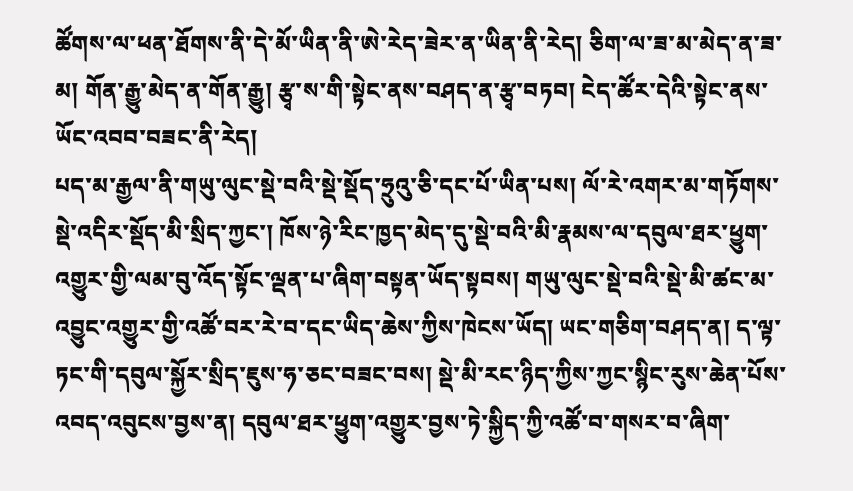ཚོགས་ལ་ཕན་ཐོགས་ནི་དེ་མོ་ཡིན་ནི་ཨེ་རེད་ཟེར་ན་ཡིན་ནི་རེད། ཅིག་ལ་ཟ་མ་མེད་ན་ཟ་མ། གོན་རྒྱུ་མེད་ན་གོན་རྒྱུ། རྩྭ་ས་གི་སྟེང་ནས་བཤད་ན་རྩྭ་བཏབ། ངེད་ཚོར་དེའི་སྟེང་ནས་ཡོང་འབབ་བཟང་ནི་རེད།
པད་མ་རྒྱལ་ནི་གཡུ་ལུང་སྡེ་བའི་སྡེ་སྡོད་ཧྲུའུ་ཅི་དང་པོ་ཡིན་པས། ལོ་རེ་འགར་མ་གཏོགས་སྡེ་འདིར་སྡོད་མི་སྲིད་ཀྱང་། ཁོས་ཉེ་རིང་ཁྱད་མེད་དུ་སྡེ་བའི་མི་རྣམས་ལ་དབུལ་ཐར་ཕྱུག་འགྱུར་གྱི་ལམ་བུ་འོད་སྟོང་ལྡན་པ་ཞིག་བསྟན་ཡོད་སྟབས། གཡུ་ལུང་སྡེ་བའི་སྡེ་མི་ཚང་མ་འབྱུང་འགྱུར་གྱི་འཚོ་བར་རེ་བ་དང་ཡིད་ཆེས་ཀྱིས་ཁེངས་ཡོད། ཡང་གཅིག་བཤད་ན། ད་ལྟ་ཏང་གི་དབུལ་སྐྱོར་སྲིད་ཇུས་ཧ་ཅང་བཟང་བས། སྡེ་མི་རང་ཉིད་ཀྱིས་ཀྱང་སྙིང་རུས་ཆེན་པོས་འབད་འབུངས་བྱས་ན། དབུལ་ཐར་ཕྱུག་འགྱུར་བྱས་ཏེ་སྐྱིད་ཀྱི་འཚོ་བ་གསར་བ་ཞིག་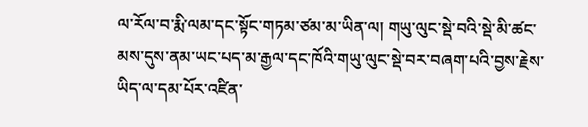ལ་རོལ་བ་རྨི་ལམ་དང་སྟོང་གཏམ་ཙམ་མ་ཡིན་ལ། གཡུ་ལུང་སྡེ་བའི་སྡེ་མི་ཚང་མས་དུས་ནམ་ཡང་པད་མ་རྒྱལ་དང་ཁོའི་གཡུ་ལུང་སྡེ་བར་བཞག་པའི་བྱས་རྗེས་ཡིད་ལ་དམ་པོར་འཛིན་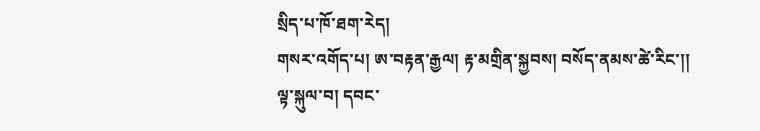སྲིད་པ་ཁོ་ཐག་རེད།
གསར་འགོད་པ། ཨ་བརྟན་རྒྱལ། རྟ་མགྲིན་སྐྱབས། བསོད་ནམས་ཚེ་རིང་།།
ལྟ་སྐུལ་བ། དབང་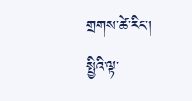གྲགས་ཚེ་རིང་།
སྤྱིའི་ལྟ་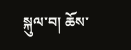སྐུལ་བ། ཆོས་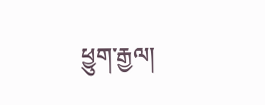ཕྱུག་རྒྱལ།